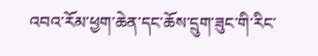འབའ་རོམ་ཕྱག་ཆེན་དང་ཆོས་དྲུག་ཟུང་གི་རིང་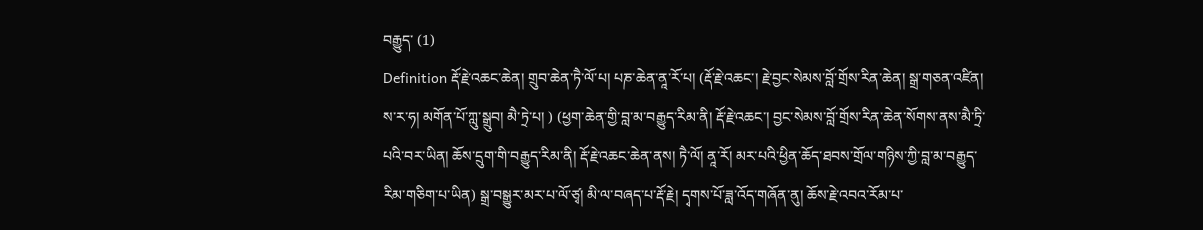བརྒྱུད་ (1)
Definition རྡོ་རྗེ་འཆང་ཆེན། གྲུབ་ཆེན་ཏཻ་ལོ་པ། པཎ་ཆེན་ནཱ་རོ་པ། (རྡོ་རྗེ་འཆང་། རྗེ་བྱང་སེམས་བློ་གྲོས་རིན་ཆེན། སྒྲ་གཅན་འཛིན། ས་ར་ཧ། མགོན་པོ་ཀླུ་སྒྲུབ། མཻ་ཏྲེ་པ། ) (ཕྱག་ཆེན་གྱི་བླ་མ་བརྒྱུད་རིམ་ནི། རྡོ་རྗེ་འཆང་། བྱང་སེམས་བློ་གྲོས་རིན་ཆེན་སོགས་ནས་མཻ་ཏྲི་པའི་བར་ཡིན། ཆོས་དྲུག་གི་བརྒྱུད་རིམ་ནི། རྡོ་རྗེ་འཆང་ཆེན་ནས། ཏཻ་ལོ། ནཱ་རོ། མར་པའི་ཕྱིན་ཆོད་ཐབས་གྲོལ་གཉིས་ཀྱི་བླ་མ་བརྒྱུད་རིམ་གཅིག་པ་ཡིན) སྒྲ་བསྒྱུར་མར་པ་ལོ་ཙྭ། མི་ལ་བཞད་པ་རྡོ་རྗེ། དྭགས་པོ་ཟླ་འོད་གཞོན་ནུ། ཆོས་རྗེ་འབའ་རོམ་པ་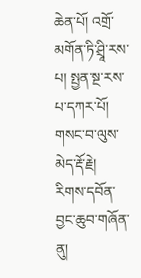ཆེན་པོ། འགྲོ་མགོན་ཏི་ཤྲཱི་རས་པ། སྤྱན་སྔ་རས་པ་དཀར་པོ། གསང་བ་ལུས་མེད་རྡོ་རྗེ། རིགས་དབོན་བྱང་ཆུབ་གཞོན་ནུ།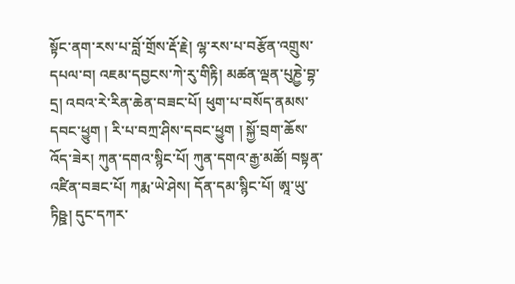སྟོང་ནག་རས་པ་བློ་གྲོས་རྡོ་རྗེ། ལྷ་རས་པ་བརྩོན་འགྲུས་དཔལ་བ། འཇམ་དབྱངས་ཀེ་རུ་གིརྟི། མཚན་ལྡན་པུཎྱེ་བྷ་དྲ། འབའ་རེ་རིན་ཆེན་བཟང་པོ། ཕུག་པ་བསོད་ནམས་དབང་ཕྱུག ། རི་པ་བཀྲ་ཤིས་དབང་ཕྱུག ། སྐྱོ་བྲག་ཆོས་འོད་ཟེར། ཀུན་དགའ་སྙིང་པོ། ཀུན་དགའ་རྒྱ་མཚོ། བསྟན་འཛིན་བཟང་པོ། ཀརྨ་ཡེ་ཤེས། དོན་དམ་སྙིང་པོ། ཨཱ་ཡུ་ཏིཥྛ། དུང་དཀར་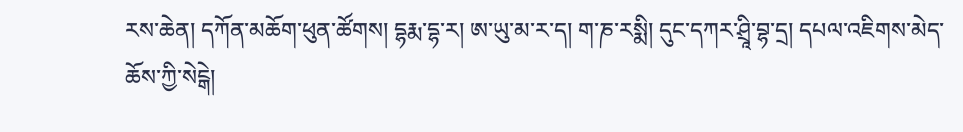རས་ཆེན། དཀོན་མཆོག་ཕུན་ཚོགས། དྷརྨ་དྷ་ར། ཨ་ཡུ་མ་ར་ད། ག་ཎ་རསྨི། དུང་དཀར་ཤྲཱི་བྷ་དྲ། དཔལ་འཇིགས་མེད་ཆོས་ཀྱི་སེངྒེ།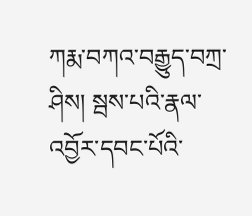ཀརྨ་བཀའ་བརྒྱུད་བཀྲ་ཤིས། སྦས་པའི་རྣལ་འབྱོར་དབང་པོའི་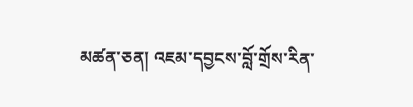མཚན་ཅན། འཇམ་དབྱངས་བློ་གྲོས་རིན་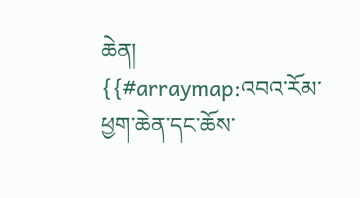ཆེན།
{{#arraymap:འབའ་རོམ་ཕྱག་ཆེན་དང་ཆོས་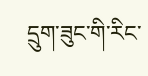དྲུག་ཟུང་གི་རིང་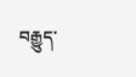བརྒྱུད་